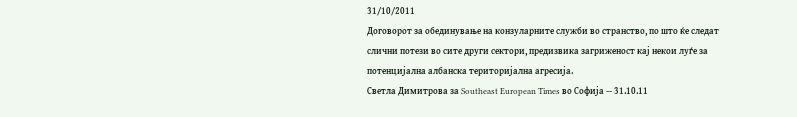31/10/2011
Договорот за обединување на конзуларните служби во странство, по што ќе следат слични потези во сите други сектори, предизвика загриженост кај некои луѓе за потенцијална албанска територијална агресија.
Светла Димитрова за Southeast European Times во Софија -- 31.10.11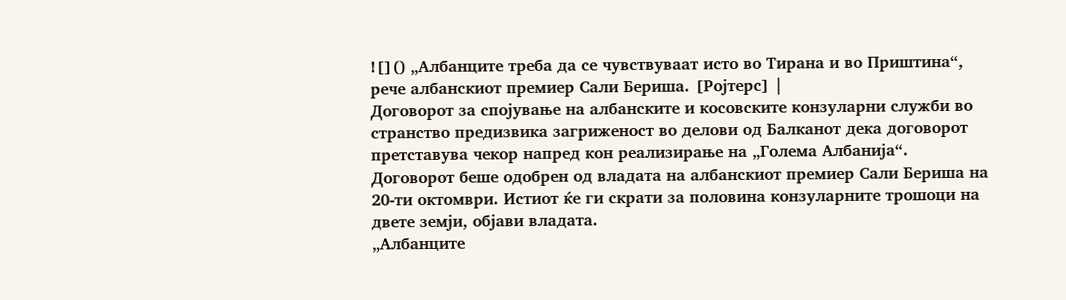![]() „Албанците треба да се чувствуваат исто во Тирана и во Приштина“, рече албанскиот премиер Сали Бериша. [Ројтерс] |
Договорот за спојување на албанските и косовските конзуларни служби во странство предизвика загриженост во делови од Балканот дека договорот претставува чекор напред кон реализирање на „Голема Албанија“.
Договорот беше одобрен од владата на албанскиот премиер Сали Бериша на 20-ти октомври. Истиот ќе ги скрати за половина конзуларните трошоци на двете земји, објави владата.
„Албанците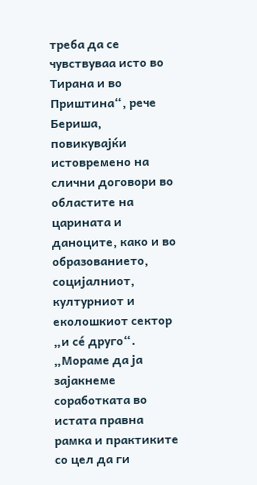треба да се чувствуваа исто во Тирана и во Приштина“, рече Бериша, повикувајќи истовремено на слични договори во областите на царината и даноците, како и во образованието, социјалниот, културниот и еколошкиот сектор „и сé друго“.
„Мораме да ја зајакнеме соработката во истата правна рамка и практиките со цел да ги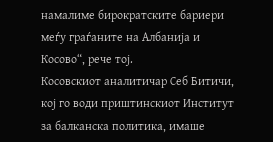намалиме бирократските бариери меѓу граѓаните на Албанија и Косово“, рече тој.
Косовскиот аналитичар Себ Битичи, кој го води приштинскиот Институт за балканска политика, имаше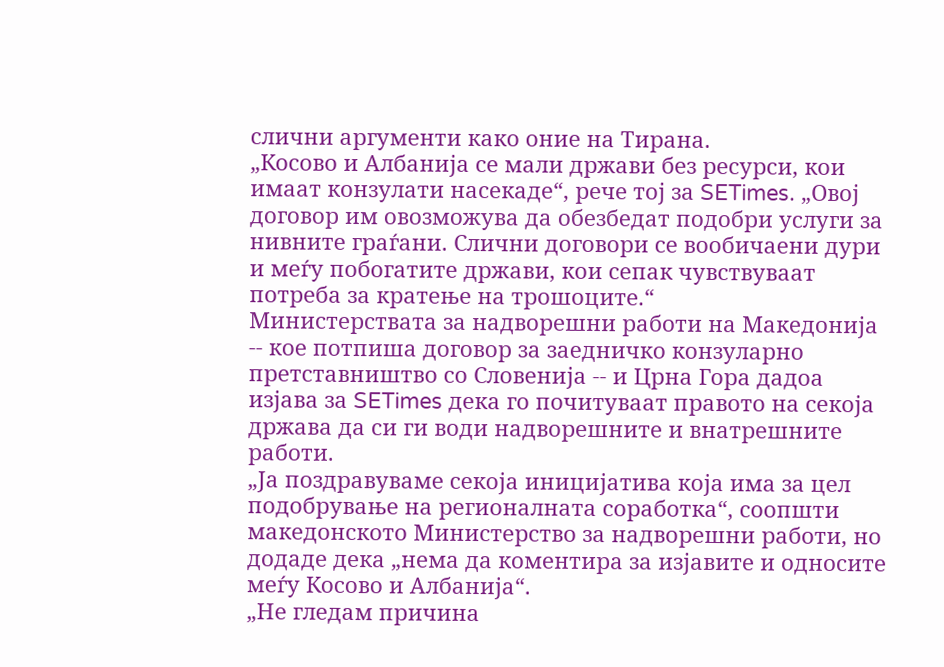слични аргументи како оние на Тирана.
„Косово и Албанија се мали држави без ресурси, кои имаат конзулати насекаде“, рече тој за SETimes. „Овој договор им овозможува да обезбедат подобри услуги за нивните граѓани. Слични договори се вообичаени дури и меѓу побогатите држави, кои сепак чувствуваат потреба за кратење на трошоците.“
Министерствата за надворешни работи на Македонија -- кое потпиша договор за заедничко конзуларно претставништво со Словенија -- и Црна Гора дадоа изјава за SETimes дека го почитуваат правото на секоја држава да си ги води надворешните и внатрешните работи.
„Ја поздравуваме секоја иницијатива која има за цел подобрување на регионалната соработка“, соопшти македонското Министерство за надворешни работи, но додаде дека „нема да коментира за изјавите и односите меѓу Косово и Албанија“.
„Не гледам причина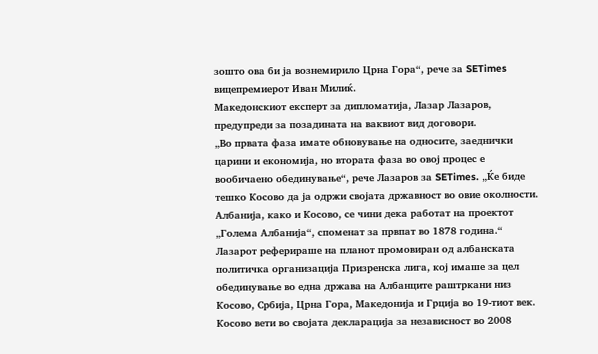зошто ова би ја вознемирило Црна Гора“, рече за SETimes вицепремиерот Иван Милиќ.
Македонскиот експерт за дипломатија, Лазар Лазаров, предупреди за позадината на ваквиот вид договори.
„Во првата фаза имате обновување на односите, заеднички царини и економија, но втората фаза во овој процес е вообичаено обединување“, рече Лазаров за SETimes. „Ќе биде тешко Косово да ја одржи својата државност во овие околности. Албанија, како и Косово, се чини дека работат на проектот „Голема Албанија“, споменат за првпат во 1878 година.“
Лазарот реферираше на планот промовиран од албанската политичка организација Призренска лига, кој имаше за цел обединување во една држава на Албанците раштркани низ Косово, Србија, Црна Гора, Македонија и Грција во 19-тиот век.
Косово вети во својата декларација за независност во 2008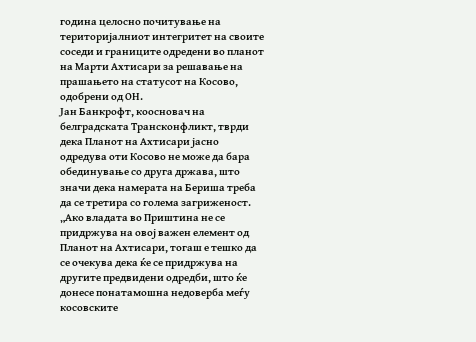година целосно почитување на територијалниот интегритет на своите соседи и границите одредени во планот на Марти Ахтисари за решавање на прашањето на статусот на Косово, одобрени од ОН.
Јан Банкрофт, коосновач на белградската Трансконфликт, тврди дека Планот на Ахтисари јасно одредува оти Косово не може да бара обединување со друга држава, што значи дека намерата на Бериша треба да се третира со голема загриженост.
„Ако владата во Приштина не се придржува на овој важен елемент од Планот на Ахтисари, тогаш е тешко да се очекува дека ќе се придржува на другите предвидени одредби, што ќе донесе понатамошна недоверба меѓу косовските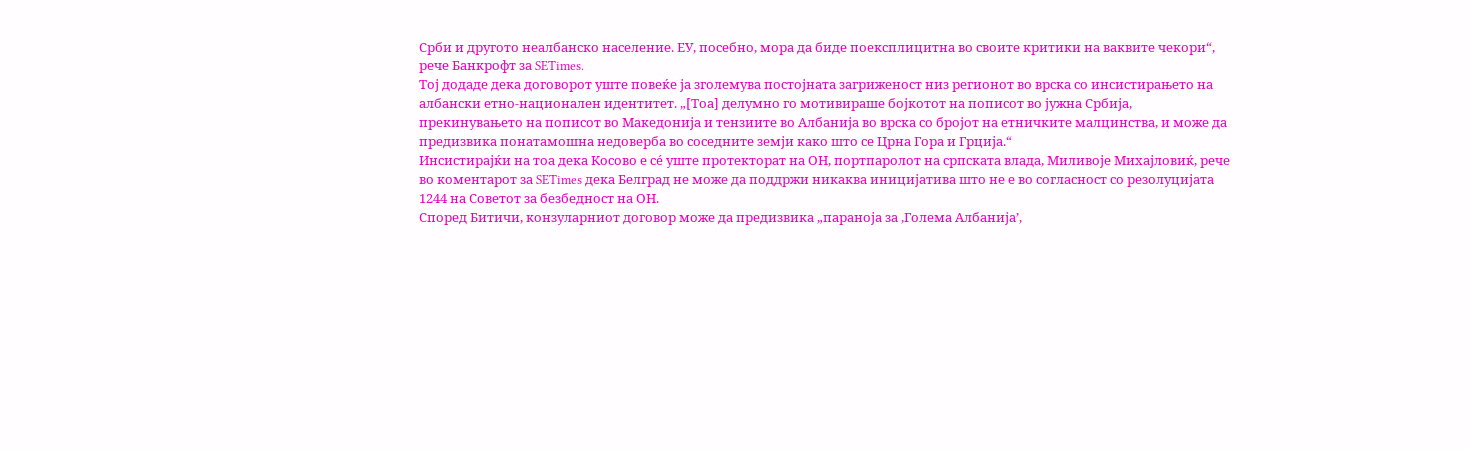Срби и другото неалбанско население. ЕУ, посебно, мора да биде поексплицитна во своите критики на ваквите чекори“, рече Банкрофт за SETimes.
Тој додаде дека договорот уште повеќе ја зголемува постојната загриженост низ регионот во врска со инсистирањето на албански етно-национален идентитет. „[Тоа] делумно го мотивираше бојкотот на пописот во јужна Србија, прекинувањето на пописот во Македонија и тензиите во Албанија во врска со бројот на етничките малцинства, и може да предизвика понатамошна недоверба во соседните земји како што се Црна Гора и Грција.“
Инсистирајќи на тоа дека Косово е сé уште протекторат на ОН, портпаролот на српската влада, Миливоје Михајловиќ, рече во коментарот за SETimes дека Белград не може да поддржи никаква иницијатива што не е во согласност со резолуцијата 1244 на Советот за безбедност на ОН.
Според Битичи, конзуларниот договор може да предизвика „параноја за ,Голема Албанија’,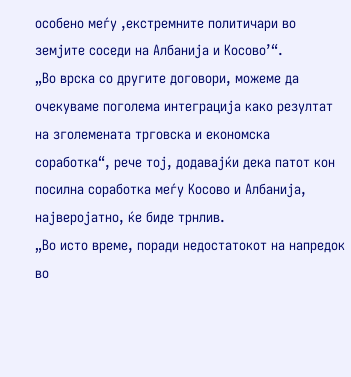особено меѓу ,екстремните политичари во земјите соседи на Албанија и Косово’“.
„Во врска со другите договори, можеме да очекуваме поголема интеграција како резултат на зголемената трговска и економска соработка“, рече тој, додавајќи дека патот кон посилна соработка меѓу Косово и Албанија, најверојатно, ќе биде трнлив.
„Во исто време, поради недостатокот на напредок во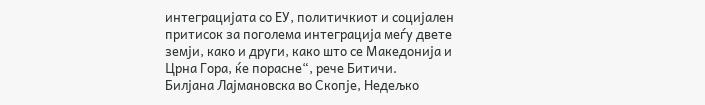интеграцијата со ЕУ, политичкиот и социјален притисок за поголема интеграција меѓу двете земји, како и други, како што се Македонија и Црна Гора, ќе порасне“, рече Битичи.
Билјана Лајмановска во Скопје, Недељко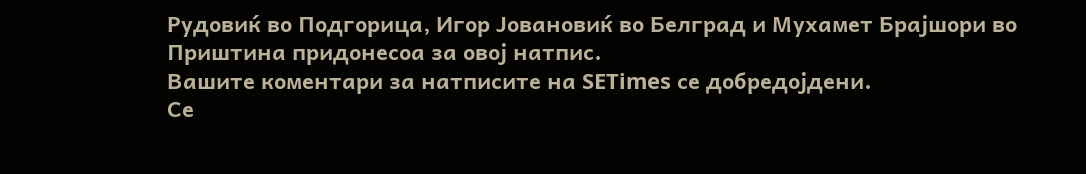Рудовиќ во Подгорица, Игор Јовановиќ во Белград и Мухамет Брајшори во Приштина придонесоа за овој натпис.
Вашите коментари за натписите на SETimes се добредојдени.
Се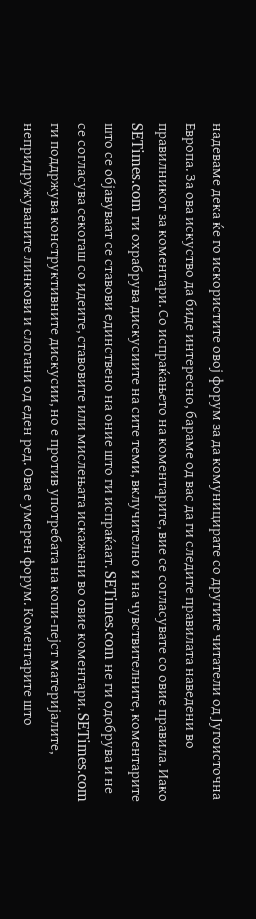надеваме дека ќе го искористите овој форум за да комуницирате со другите читатели од Југоисточна Европа. За ова искуство да биде интересно, бараме од вас да ги следите правилата наведени во правилникот за коментари. Со испраќањето на коментарите, вие се согласувате со овие правила. Иако SETimes.com ги охрабрува дискусиите на сите теми, вклучително и на чувствителните, коментарите што се објавуваат се ставови единствено на оние што ги испраќаат. SETimes.com не ги одобрува и не се согласува секогаш со идеите, ставовите или мислењата искажани во овие коментари. SETimes.com ги поддржува конструктивните дискусии, но е против употребата на копи-пејст материјалите, непридружуваните линкови и слогани од еден ред. Ова е умерен форум. Коментарите што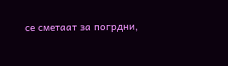се сметаат за погрдни,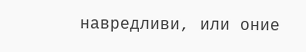навредливи, или оние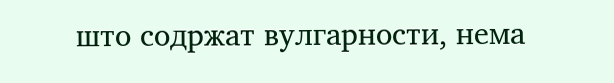што содржат вулгарности, нема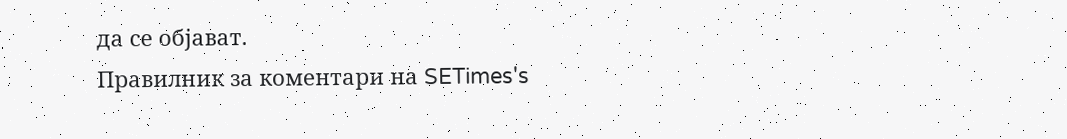да се објават.
Правилник за коментари на SETimes's